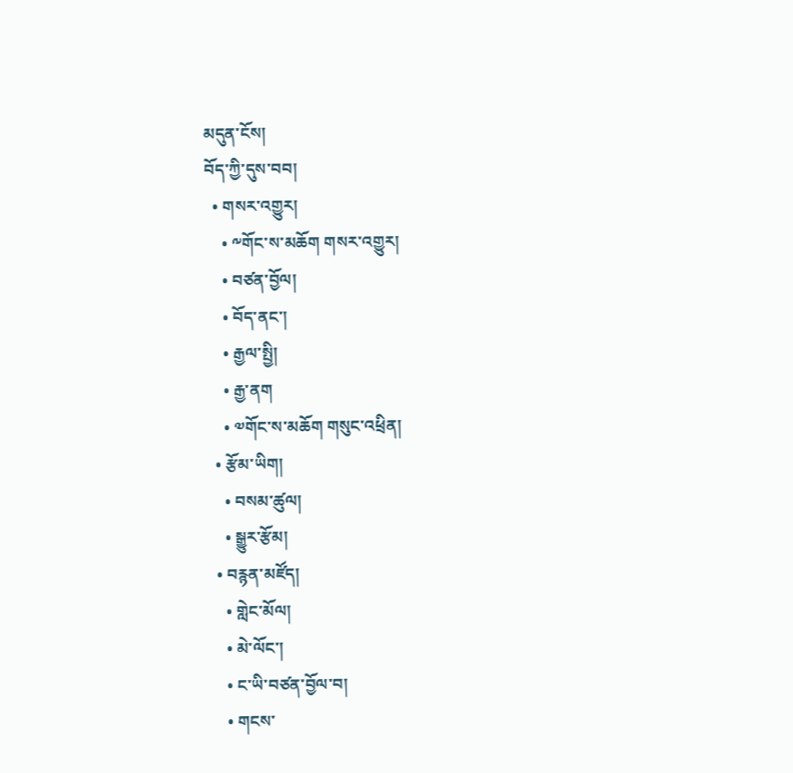མདུན་ངོས།
བོད་ཀྱི་དུས་བབ།
  • གསར་འགྱུར།
    • ༸གོང་ས་མཆོག གསར་འགྱུར།
    • བཙན་བྱོལ།
    • བོད་ནང་།
    • རྒྱལ་སྤྱི།
    • རྒྱ་ནག
    • ༧གོང་ས་མཆོག གསུང་འཕྲིན།
  • རྩོམ་ཡིག།
    • བསམ་ཚུལ།
    • སྒྱུར་རྩོམ།
  • བརྙན་མཛོད།
    • གླེང་མོལ།
    • མེ་ལོང་།
    • ང་ཡི་བཙན་བྱོལ་བ།
    • གངས་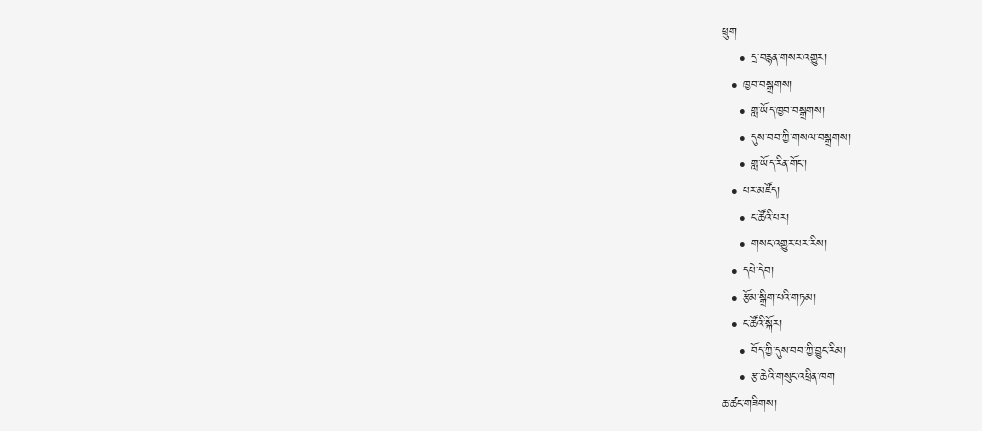ཕྲུག
    • དྲ་བརྙན་གསར་འགྱུར།
  • ཁྱབ་བསྒྲགས།
    • གླ་ཡོད་ཁྱབ་བསྒྲགས།
    • དུས་བབ་ཀྱི་གསལ་བསྒྲགས།
    • གླ་ཡོད་རིན་གོང་།
  • པར་མཛོད།
    • ང་ཚོའི་པར།
    • གསང་འགྱུར་པར་རིས།
  • དཔེ་དེབ།
  • རྩོམ་སྒྲིག་པའི་གཏམ།
  • ང་ཚོའི་སྐོར།
    • བོད་ཀྱི་དུས་བབ་ཀྱི་བྱུང་རིམ།
    • རྩ་ཆེའི་གསུང་འཕྲིན་ཁག
ཆ་ཚང་གཟིགས།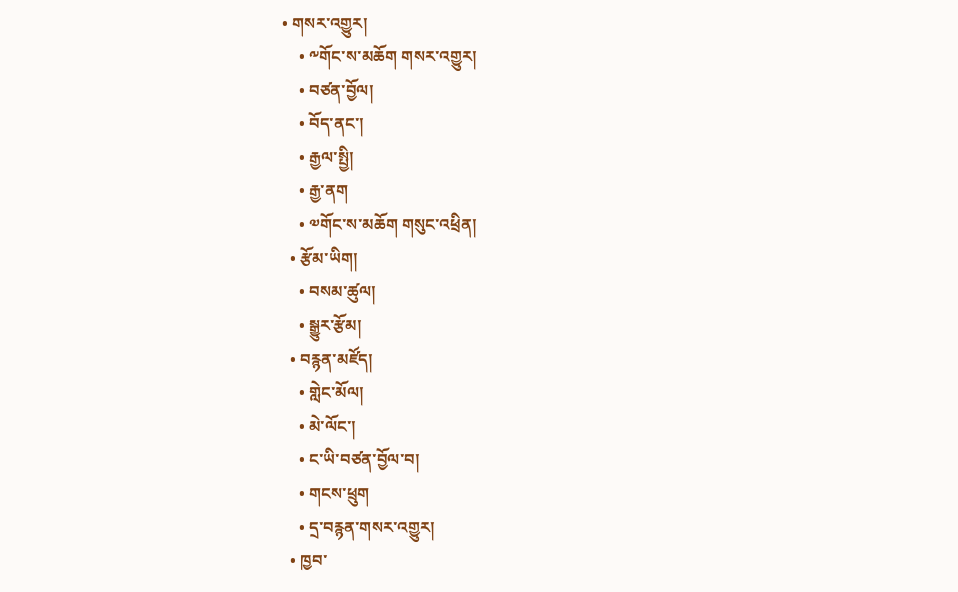• གསར་འགྱུར།
    • ༸གོང་ས་མཆོག གསར་འགྱུར།
    • བཙན་བྱོལ།
    • བོད་ནང་།
    • རྒྱལ་སྤྱི།
    • རྒྱ་ནག
    • ༧གོང་ས་མཆོག གསུང་འཕྲིན།
  • རྩོམ་ཡིག།
    • བསམ་ཚུལ།
    • སྒྱུར་རྩོམ།
  • བརྙན་མཛོད།
    • གླེང་མོལ།
    • མེ་ལོང་།
    • ང་ཡི་བཙན་བྱོལ་བ།
    • གངས་ཕྲུག
    • དྲ་བརྙན་གསར་འགྱུར།
  • ཁྱབ་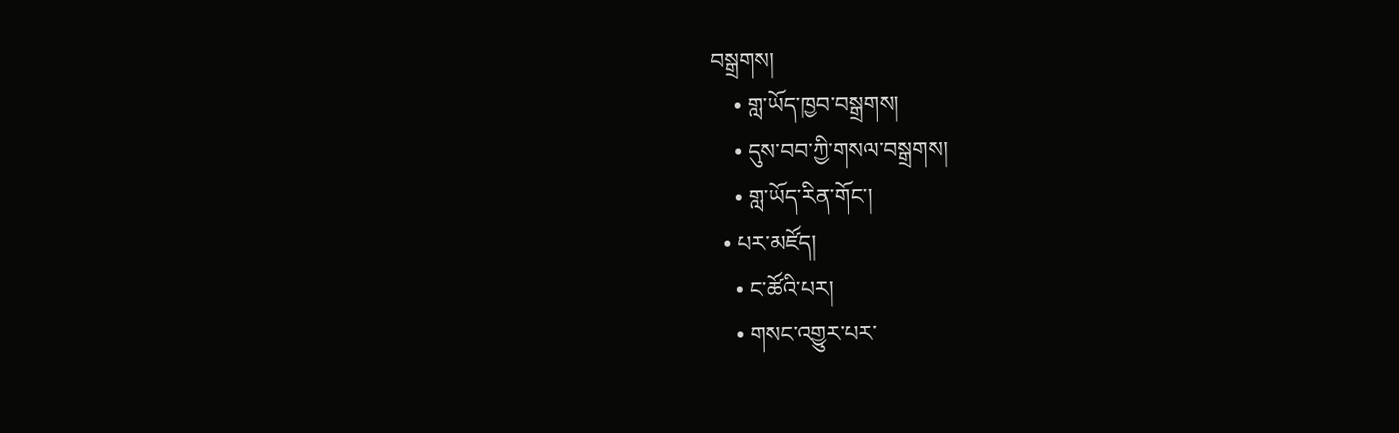བསྒྲགས།
    • གླ་ཡོད་ཁྱབ་བསྒྲགས།
    • དུས་བབ་ཀྱི་གསལ་བསྒྲགས།
    • གླ་ཡོད་རིན་གོང་།
  • པར་མཛོད།
    • ང་ཚོའི་པར།
    • གསང་འགྱུར་པར་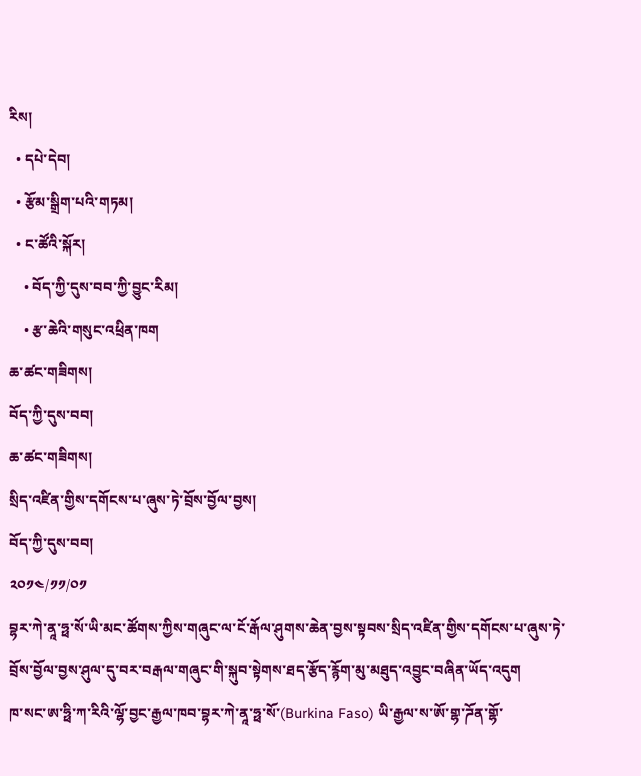རིས།
  • དཔེ་དེབ།
  • རྩོམ་སྒྲིག་པའི་གཏམ།
  • ང་ཚོའི་སྐོར།
    • བོད་ཀྱི་དུས་བབ་ཀྱི་བྱུང་རིམ།
    • རྩ་ཆེའི་གསུང་འཕྲིན་ཁག
ཆ་ཚང་གཟིགས།
བོད་ཀྱི་དུས་བབ།
ཆ་ཚང་གཟིགས།
སྲིད་འཛིན་གྱིས་དགོངས་པ་ཞུས་ཏེ་བྲོས་བྱོལ་བྱས།
བོད་ཀྱི་དུས་བབ།
༢༠༡༤/༡༡/༠༡
བྷར་ཀེ་ནཱ་ཧྥ་སོ་ཡི་མང་ཚོགས་ཀྱིས་གཞུང་ལ་ངོ་རྒོལ་ཤུགས་ཆེན་བྱས་སྟབས་སྲིད་འཛིན་གྱིས་དགོངས་པ་ཞུས་ཏེ་བྲོས་བྱོལ་བྱས་ཤུལ་དུ་བར་བརྒལ་གཞུང་གི་སྐུབ་སྟེགས་ཐད་རྩོད་རྙོག་མུ་མཐུད་འབྱུང་བཞིན་ཡོད་འདུག
ཁ་སང་ཨ་ཧྥི་ཀ་རིའི་ལྷོ་བྱང་རྒྱལ་ཁབ་བྷར་ཀེ་ནཱ་ཧྥ་སོ་(Burkina Faso) ཡི་རྒྱལ་ས་ཨོ་གྷ་ཌོན་གྷོ་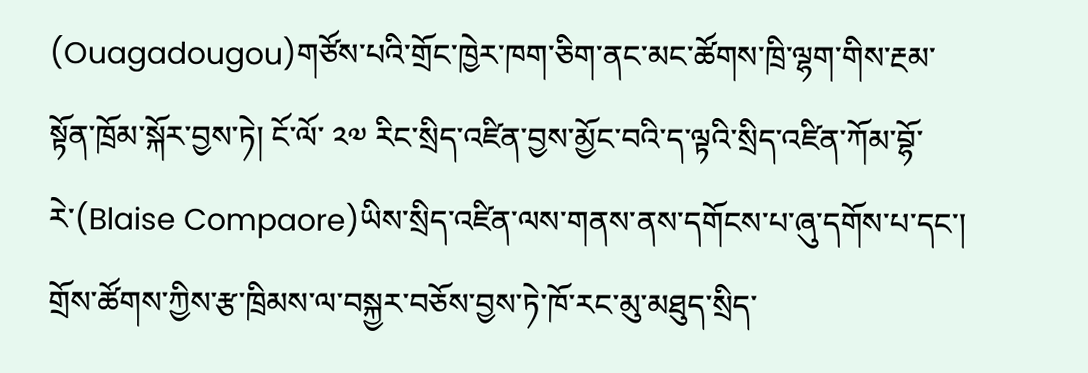(Ouagadougou)གཙོས་པའི་གྲོང་ཁྱེར་ཁག་ཅིག་ནང་མང་ཚོགས་ཁྲི་ལྷག་གིས་རྔམ་སྟོན་ཁྲོམ་སྐོར་བྱས་ཏེ། ངོ་ལོ་ ༢༧ རིང་སྲིད་འཛིན་བྱས་མྱོང་བའི་ད་ལྟའི་སྲིད་འཛིན་ཀོམ་བྷོ་རེ་(Blaise Compaore)ཡིས་སྲིད་འཛིན་ལས་གནས་ནས་དགོངས་པ་ཞུ་དགོས་པ་དང་། གྲོས་ཚོགས་ཀྱིས་རྩ་ཁྲིམས་ལ་བསྐྱར་བཅོས་བྱས་ཏེ་ཁོ་རང་མུ་མཐུད་སྲིད་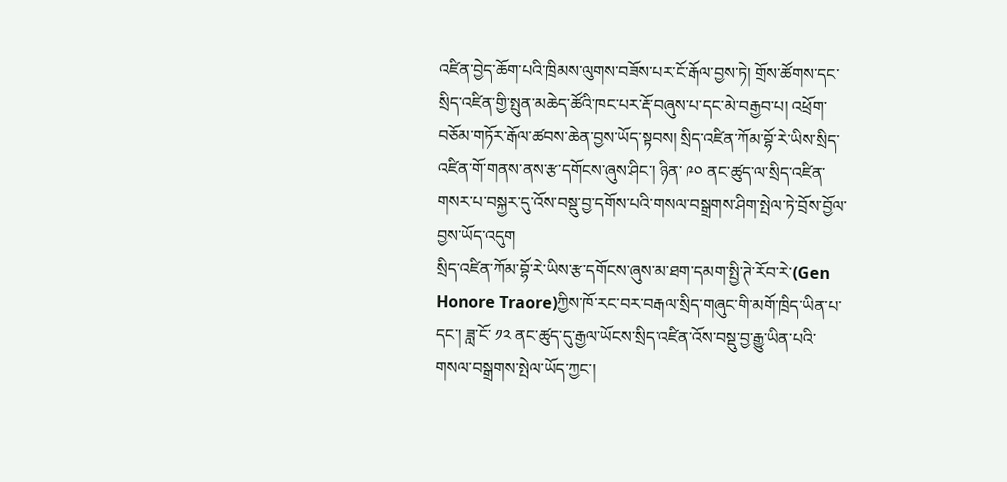འཛིན་བྱེད་ཆོག་པའི་ཁྲིམས་ལུགས་བཟོས་པར་ངོ་རྒོལ་བྱས་ཏེ། གྲོས་ཚོགས་དང་སྲིད་འཛིན་གྱི་སྤུན་མཆེད་ཚོའི་ཁང་པར་རྡོ་བཞུས་པ་དང་མེ་བརྒྱབ་པ། འཕྲོག་བཅོམ་གཏོར་རྒོལ་ཚབས་ཆེན་བྱས་ཡོད་སྟབས། སྲིད་འཛིན་ཀོམ་བྷོ་རེ་ཡིས་སྲིད་འཛིན་གོ་གནས་ནས་རྩ་དགོངས་ཞུས་ཤིང་། ཉིན་ ༩༠ ནང་ཚུད་ལ་སྲིད་འཛིན་གསར་པ་བསྐྱར་དུ་འོས་བསྡུ་བྱ་དགོས་པའི་གསལ་བསྒྲགས་ཤིག་སྤེལ་ཏེ་བྲོས་བྱོལ་བྱས་ཡོད་འདུག
སྲིད་འཛིན་ཀོམ་བྷོ་རེ་ཡིས་རྩ་དགོངས་ཞུས་མ་ཐག་དམག་སྤྱི་ཊེ་རོབ་རེ་(Gen Honore Traore)ཀྱིས་ཁོ་རང་བར་བརྒལ་སྲིད་གཞུང་གི་མགོ་ཁྲིད་ཡིན་པ་དང་། ཟླ་ངོ་ ༡༢ ནང་ཚུད་དུ་རྒྱལ་ཡོངས་སྲིད་འཛིན་འོས་བསྡུ་བྱ་རྒྱུ་ཡིན་པའི་གསལ་བསྒྲགས་སྤེལ་ཡོད་ཀྱང་།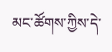མང་ཚོགས་ཀྱིས་དེ་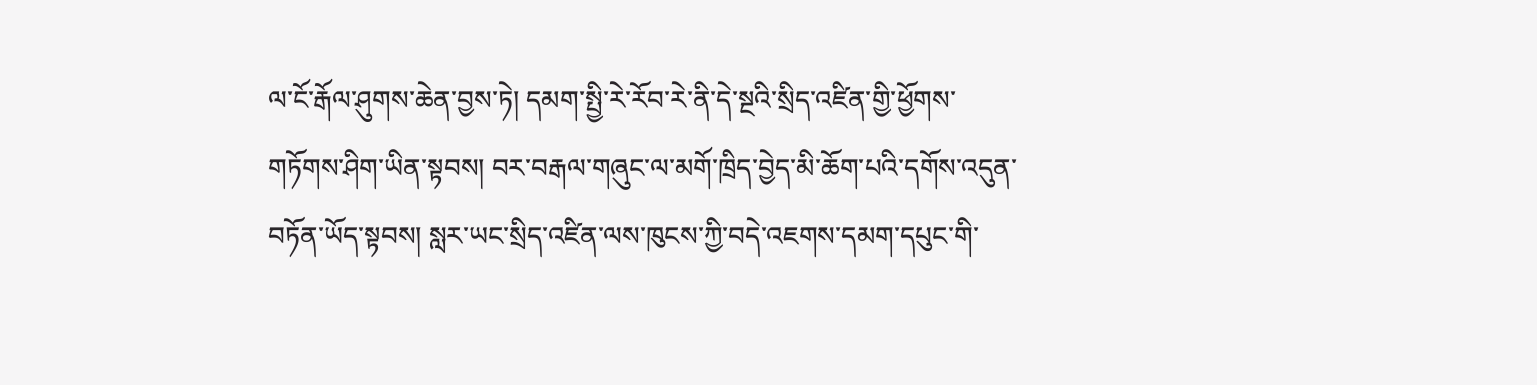ལ་ངོ་རྒོལ་ཤུགས་ཆེན་བྱས་ཏེ། དམག་སྤྱི་རེ་རོབ་རེ་ནི་དེ་སྔའི་སྲིད་འཛིན་གྱི་ཕྱོགས་གཏོགས་ཤིག་ཡིན་སྟབས། བར་བརྒལ་གཞུང་ལ་མགོ་ཁྲིད་བྱེད་མི་ཆོག་པའི་དགོས་འདུན་བཏོན་ཡོད་སྟབས། སླར་ཡང་སྲིད་འཛིན་ལས་ཁུངས་ཀྱི་བདེ་འཇགས་དམག་དཔུང་གི་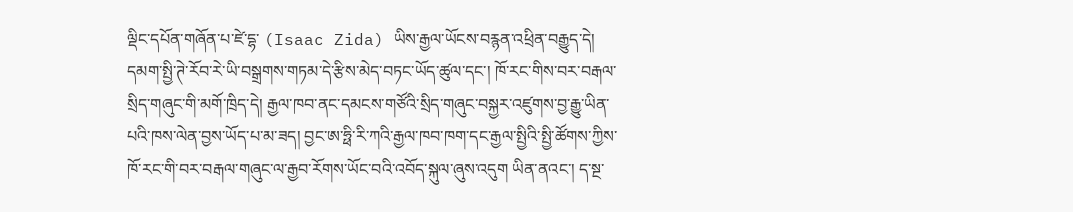ལྡིང་དཔོན་གཞོན་པ་ཛེ་དྷ་ (Isaac Zida) ཡིས་རྒྱལ་ཡོངས་བརྙན་འཕྲིན་བརྒྱུད་དེ། དམག་སྤྱི་ཊེ་རོབ་རེ་ཡི་བསྒྲགས་གཏམ་དེ་རྩིས་མེད་བཏང་ཡོད་ཚུལ་དང་། ཁོ་རང་གིས་བར་བརྒལ་སྲིད་གཞུང་གི་མགོ་ཁྲིད་དེ། རྒྱལ་ཁབ་ནང་དམངས་གཙོའི་སྲིད་གཞུང་བསྐྱར་འཛུགས་བྱ་རྒྱུ་ཡིན་པའི་ཁས་ལེན་བྱས་ཡོད་པ་མ་ཟད། བྱང་ཨ་ཧྥི་རི་ཀའི་རྒྱལ་ཁབ་ཁག་དང་རྒྱལ་སྤྱིའི་སྤྱི་ཚོགས་ཀྱིས་ཁོ་རང་གི་བར་བརྒལ་གཞུང་ལ་རྒྱབ་རོགས་ཡོང་བའི་འབོད་སྐུལ་ཞུས་འདུག ཡིན་ནའང་། ད་སྔ་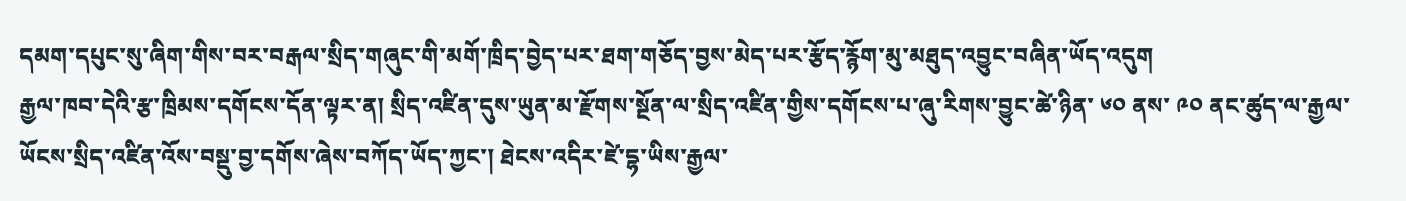དམག་དཔུང་སུ་ཞིག་གིས་བར་བརྒལ་སྲིད་གཞུང་གི་མགོ་ཁྲིད་བྱེད་པར་ཐག་གཅོད་བྱས་མེད་པར་རྩོད་རྙོག་མུ་མཐུད་འབྱུང་བཞིན་ཡོད་འདུག
རྒྱལ་ཁབ་དེའི་རྩ་ཁྲིམས་དགོངས་དོན་ལྟར་ན། སྲིད་འཛིན་དུས་ཡུན་མ་རྫོགས་སྔོན་ལ་སྲིད་འཛིན་གྱིས་དགོངས་པ་ཞུ་རིགས་བྱུང་ཚེ་ཉིན་ ༦༠ ནས་ ༩༠ ནང་ཚུད་ལ་རྒྱལ་ཡོངས་སྲིད་འཛིན་འོས་བསྡུ་བྱ་དགོས་ཞེས་བཀོད་ཡོད་ཀྱང་། ཐེངས་འདིར་ཛེ་དྷ་ཡིས་རྒྱལ་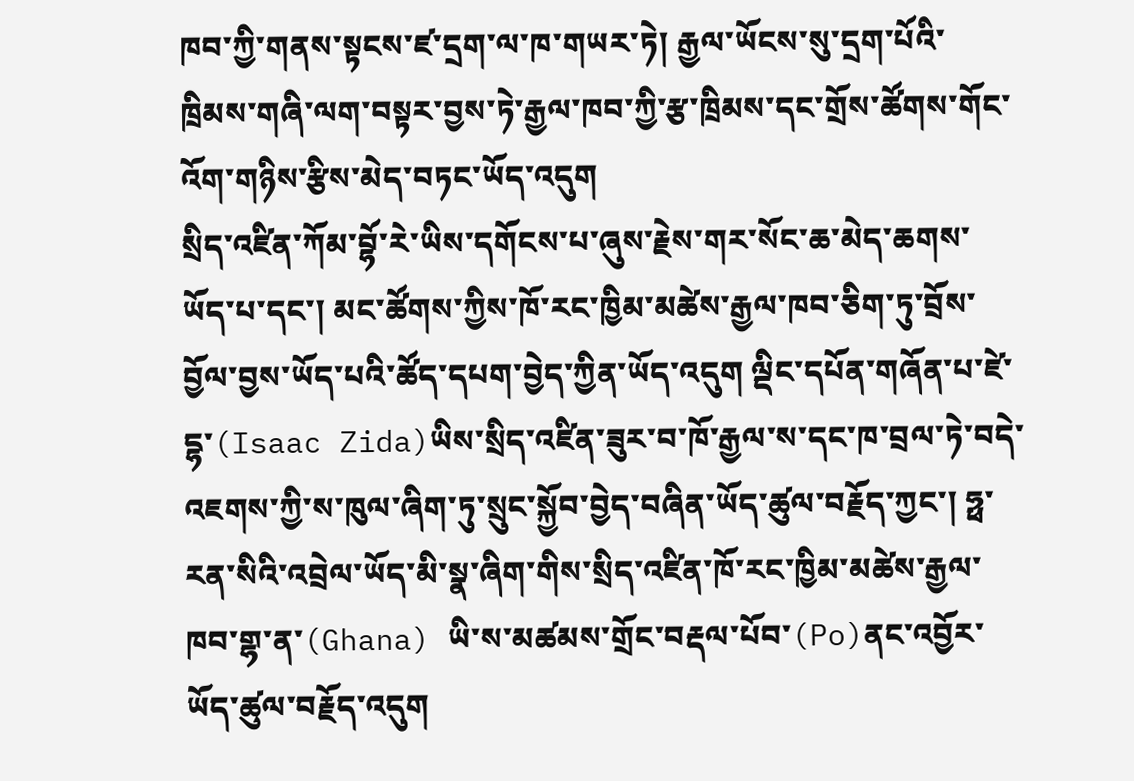ཁབ་ཀྱི་གནས་སྟངས་ཛ་དྲག་ལ་ཁ་གཡར་ཏེ། རྒྱལ་ཡོངས་སུ་དྲག་པོའི་ཁྲིམས་གཞི་ལག་བསྟར་བྱས་ཏེ་རྒྱལ་ཁབ་ཀྱི་རྩ་ཁྲིམས་དང་གྲོས་ཚོགས་གོང་འོག་གཉིས་རྩིས་མེད་བཏང་ཡོད་འདུག
སྲིད་འཛིན་ཀོམ་བྷོ་རེ་ཡིས་དགོངས་པ་ཞུས་རྗེས་གར་སོང་ཆ་མེད་ཆགས་ཡོད་པ་དང་། མང་ཚོགས་ཀྱིས་ཁོ་རང་ཁྱིམ་མཚེས་རྒྱལ་ཁབ་ཅིག་ཏུ་བྲོས་བྱོལ་བྱས་ཡོད་པའི་ཚོད་དཔག་བྱེད་ཀྱིན་ཡོད་འདུག ལྡིང་དཔོན་གཞོན་པ་ཛེ་དྷ་(Isaac Zida)ཡིས་སྲིད་འཛིན་ཟུར་བ་ཁོ་རྒྱལ་ས་དང་ཁ་བྲལ་ཏེ་བདེ་འཇགས་ཀྱི་ས་ཁུལ་ཞིག་ཏུ་སྲུང་སྐྱོབ་བྱེད་བཞིན་ཡོད་ཚུལ་བརྗོད་ཀྱང་། ཧྥ་རན་སིའི་འབྲེལ་ཡོད་མི་སྣ་ཞིག་གིས་སྲིད་འཛིན་ཁོ་རང་ཁྱིམ་མཚེས་རྒྱལ་ཁབ་གྷ་ན་(Ghana) ཡི་ས་མཚམས་གྲོང་བརྡལ་པོབ་(Po)ནང་འབྱོར་ཡོད་ཚུལ་བརྗོད་འདུག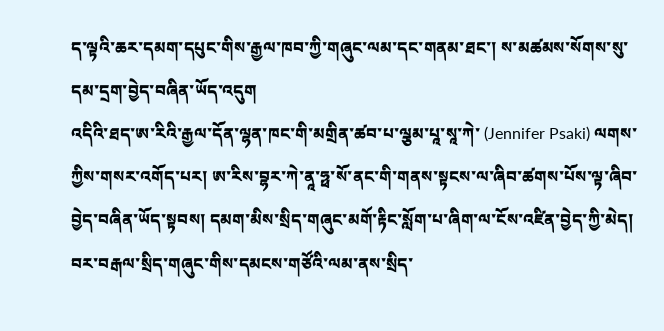ད་ལྟའི་ཆར་དམག་དཔུང་གིས་རྒྱལ་ཁབ་ཀྱི་གཞུང་ལམ་དང་གནམ་ཐང་། ས་མཚམས་སོགས་སུ་དམ་དྲག་བྱེད་བཞིན་ཡོད་འདུག
འདིའི་ཐད་ཨ་རིའི་རྒྱལ་དོན་ལྷན་ཁང་གི་མགྲིན་ཚབ་པ་ལྕམ་པཱ་སཱ་ཀེ་ (Jennifer Psaki) ལགས་ཀྱིས་གསར་འགོད་པར། ཨ་རིས་བྷར་ཀེ་ནཱ་ཧྥ་སོ་ནང་གི་གནས་སྟངས་ལ་ཞིབ་ཚགས་པོས་ལྟ་ཞིབ་བྱེད་བཞིན་ཡོད་སྟབས། དམག་མིས་སྲིད་གཞུང་མགོ་རྟིང་སློག་པ་ཞིག་ལ་ངོས་འཛིན་བྱེད་ཀྱི་མེད། བར་བརྒལ་སྲིད་གཞུང་གིས་དམངས་གཙོའི་ལམ་ནས་སྲིད་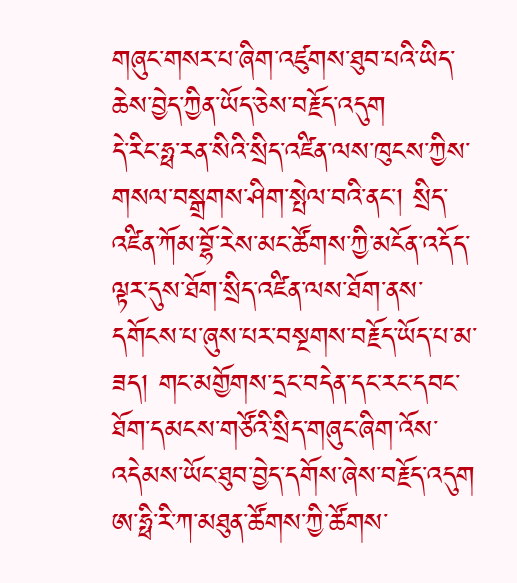གཞུང་གསར་པ་ཞིག་འཛུགས་ཐུབ་པའི་ཡིད་ཆེས་བྱེད་ཀྱིན་ཡོད་ཅེས་བརྗོད་འདུག
དེ་རིང་ཧྥ་རན་སིའི་སྲིད་འཛིན་ལས་ཁུངས་ཀྱིས་གསལ་བསྒྲགས་ཤིག་སྤེལ་བའི་ནང་། སྲིད་འཛིན་ཀོམ་བྷོ་རེས་མང་ཚོགས་ཀྱི་མངོན་འདོད་ལྟར་དུས་ཐོག་སྲིད་འཛིན་ལས་ཐོག་ནས་དགོངས་པ་ཞུས་པར་བསྔགས་བརྗོད་ཡོད་པ་མ་ཟད། གང་མགྱོགས་དྲང་བདེན་དང་རང་དབང་ཐོག་དམངས་གཙོའི་སྲིད་གཞུང་ཞིག་འོས་འདེམས་ཡོང་ཐུབ་བྱེད་དགོས་ཞེས་བརྗོད་འདུག
ཨ་ཧྥི་རི་ཀ་མཐུན་ཚོགས་ཀྱི་ཚོགས་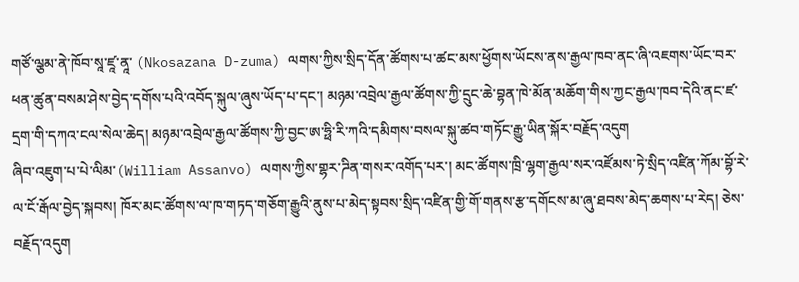གཙོ་ལྕམ་ནེ་ཁོབ་སཱ་ཛཱ་ནཱ་ (Nkosazana D-zuma) ལགས་ཀྱིས་སྲིད་དོན་ཚོགས་པ་ཚང་མས་ཕྱོགས་ཡོངས་ནས་རྒྱལ་ཁབ་ནང་ཞི་འཇགས་ཡོང་བར་ཕན་ཚུན་བསམ་ཤེས་བྱེད་དགོས་པའི་འབོད་སྐུལ་ཞུས་ཡོད་པ་དང་། མཉམ་འབྲེལ་རྒྱལ་ཚོགས་ཀྱི་དྲུང་ཆེ་བྷན་ཁེ་མོན་མཆོག་གིས་ཀྱང་རྒྱལ་ཁབ་དེའི་ནང་ཛ་དྲག་གི་དཀའ་ངལ་སེལ་ཆེད། མཉམ་འབྲེལ་རྒྱལ་ཚོགས་ཀྱི་བྱང་ཨ་ཧྥི་རི་ཀའི་དམིགས་བསལ་སྐུ་ཚབ་གཏོང་རྒྱུ་ཡིན་སྐོར་བརྗོད་འདུག
ཞིབ་འཇུག་པ་པེ་ལིམ་(William Assanvo) ལགས་ཀྱིས་གྷར་ཌིན་གསར་འགོད་པར་། མང་ཚོགས་ཁྲི་ལྷག་རྒྱལ་སར་འཛོམས་ཏེ་སྲིད་འཛིན་ཀོམ་བྷོ་རེ་ལ་ངོ་རྒོལ་བྱེད་སྐབས། ཁོར་མང་ཚོགས་ལ་ཁ་གཏད་གཅོག་རྒྱུའི་ནུས་པ་མེད་སྟབས་སྲིད་འཛིན་གྱི་གོ་གནས་རྩ་དགོངས་མ་ཞུ་ཐབས་མེད་ཆགས་པ་རེད། ཅེས་བརྗོད་འདུག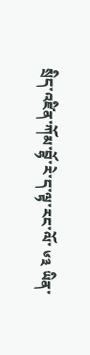སྲིད་འཛིན་ཀོམ་བྷོ་རེ་ད་ལྟ་རང་ལོ་ ༦༣ ཡིན་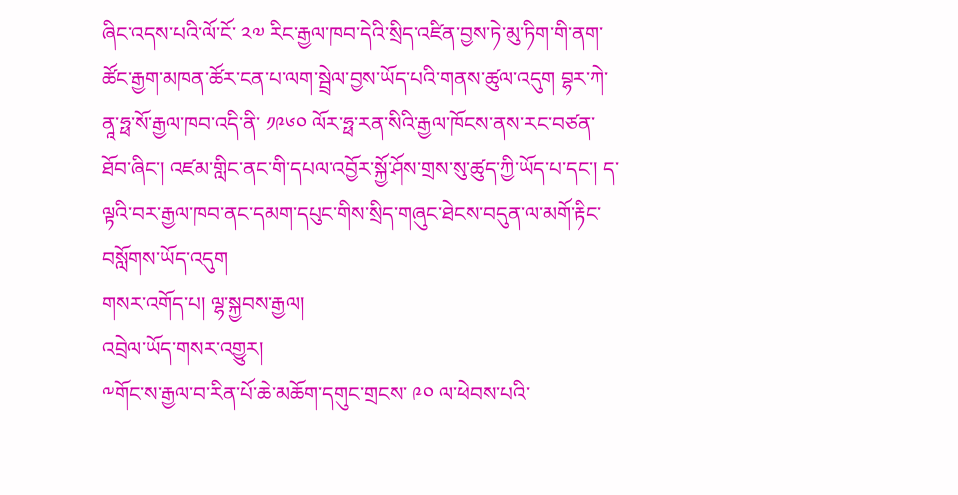ཞིང་འདས་པའི་ལོ་ངོ་ ༢༧ རིང་རྒྱལ་ཁབ་དེའི་སྲིད་འཛིན་བྱས་ཏེ་མུ་ཏིག་གི་ནག་ཚོང་རྒྱག་མཁན་ཚོར་ངན་པ་ལག་སྦྲེལ་བྱས་ཡོད་པའི་གནས་ཚུལ་འདུག བྷར་ཀེ་ནཱ་ཧྥ་སོ་རྒྱལ་ཁབ་འདི་ནི་ ༡༩༦༠ ལོར་ཧྥ་རན་སིའི་རྒྱལ་ཁོངས་ནས་རང་བཙན་ཐོབ་ཞིང་། འཛམ་གླིང་ནང་གི་དཔལ་འབྱོར་སྐྱོ་ཤོས་གྲས་སུ་ཚུད་ཀྱི་ཡོད་པ་དང་། ད་ལྟའི་བར་རྒྱལ་ཁབ་ནང་དམག་དཔུང་གིས་སྲིད་གཞུང་ཐེངས་བདུན་ལ་མགོ་རྟིང་བསློགས་ཡོད་འདུག
གསར་འགོད་པ། ལྷ་སྐྱབས་རྒྱལ།
འབྲེལ་ཡོད་གསར་འགྱུར།
༸གོང་ས་རྒྱལ་བ་རིན་པོ་ཆེ་མཆོག་དགུང་གྲངས་ ༩༠ ལ་ཕེབས་པའི་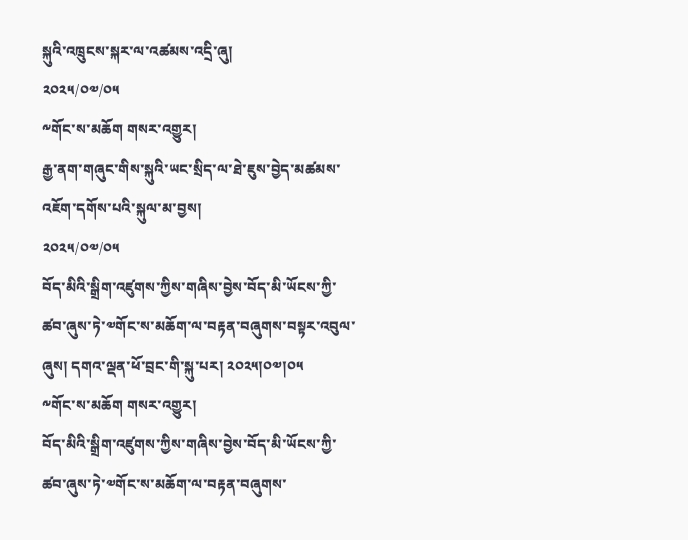སྐུའི་འཁྲུངས་སྐར་ལ་འཚམས་འདྲི་ཞུ།
༢༠༢༥/༠༧/༠༥
༸གོང་ས་མཆོག གསར་འགྱུར།
རྒྱ་ནག་གཞུང་གིས་སྐུའི་ཡང་སྲིད་ལ་ཐེ་ཇུས་བྱེད་མཚམས་འཇོག་དགོས་པའི་སྐུལ་མ་བྱས།
༢༠༢༥/༠༧/༠༥
བོད་མིའི་སྒྲིག་འཛུགས་ཀྱིས་གཞིས་བྱེས་བོད་མི་ཡོངས་ཀྱི་ཚབ་ཞུས་ཏེ་༧གོང་ས་མཆོག་ལ་བརྟན་བཞུགས་བསྟར་འབུལ་ཞུས། དགའ་ལྡན་ཕོ་བྲང་གི་སྐུ་པར། ༢༠༢༥།༠༧།༠༥
༸གོང་ས་མཆོག གསར་འགྱུར།
བོད་མིའི་སྒྲིག་འཛུགས་ཀྱིས་གཞིས་བྱེས་བོད་མི་ཡོངས་ཀྱི་ཚབ་ཞུས་ཏེ་༧གོང་ས་མཆོག་ལ་བརྟན་བཞུགས་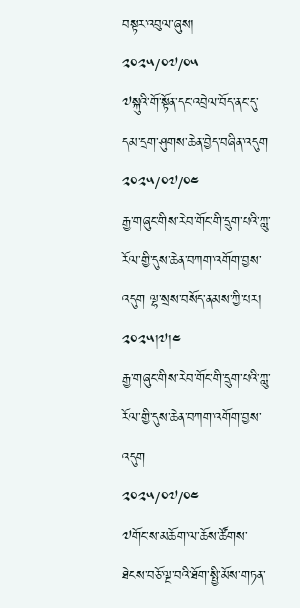བསྟར་འབུལ་ཞུས།
༢༠༢༥/༠༧/༠༥
༧སྐུའི་གོ་སྟོན་དང་འབྲེལ་བོད་ནང་དུ་དམ་དྲག་ཤུགས་ཆེན་བྱེད་བཞིན་འདུག
༢༠༢༥/༠༧/༠༤
རྒྱ་གཞུང་གིས་རེབ་གོང་གི་དྲུག་པའི་ཀླུ་རོལ་གྱི་དུས་ཆེན་བཀག་འགོག་བྱས་འདུག ལྷ་སྲས་བསོད་ནམས་ཀྱི་པར། ༢༠༢༥།༧།༤
རྒྱ་གཞུང་གིས་རེབ་གོང་གི་དྲུག་པའི་ཀླུ་རོལ་གྱི་དུས་ཆེན་བཀག་འགོག་བྱས་འདུག
༢༠༢༥/༠༧/༠༤
༧གོང་ས་མཆོག་ལ་ཆོས་ཚོགས་ཐེངས་བཅོ་ལྔ་བའི་ཐོག་སྤྱི་མོས་གཏན་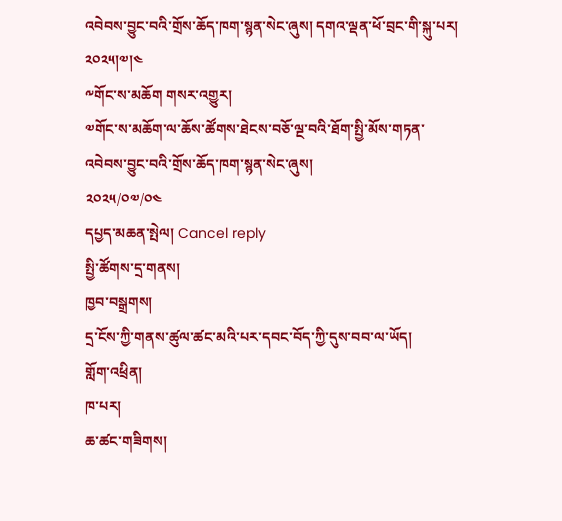འབེབས་བྱུང་བའི་གྲོས་ཆོད་ཁག་སྙན་སེང་ཞུས། དགའ་ལྡན་ཕོ་བྲང་གི་སྐུ་པར། ༢༠༢༥།༧།༤
༸གོང་ས་མཆོག གསར་འགྱུར།
༧གོང་ས་མཆོག་ལ་ཆོས་ཚོགས་ཐེངས་བཅོ་ལྔ་བའི་ཐོག་སྤྱི་མོས་གཏན་འབེབས་བྱུང་བའི་གྲོས་ཆོད་ཁག་སྙན་སེང་ཞུས།
༢༠༢༥/༠༧/༠༤
དཔྱད་མཆན་སྤེལ། Cancel reply
སྤྱི་ཚོགས་དྲ་གནས།
ཁྱབ་བསྒྲགས།
དྲ་ངོས་ཀྱི་གནས་ཚུལ་ཚང་མའི་པར་དབང་བོད་ཀྱི་དུས་བབ་ལ་ཡོད།
གློག་འཕྲིན།
ཁ་པར།
ཆ་ཚང་གཟིགས།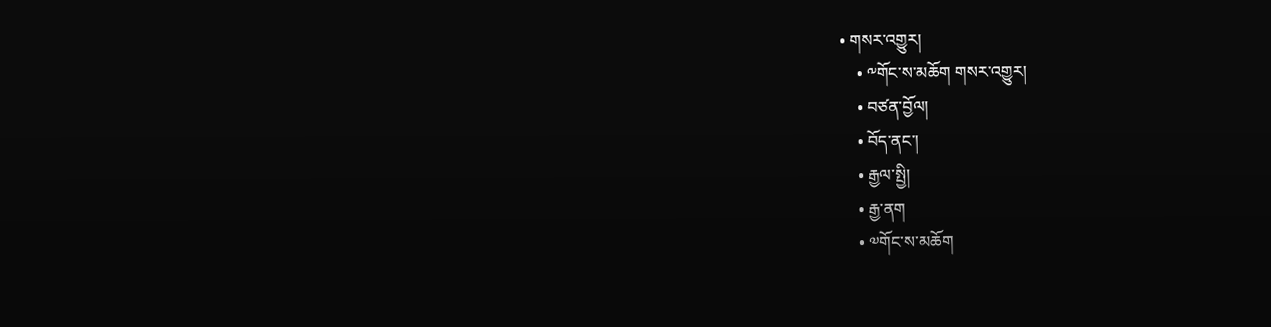• གསར་འགྱུར།
    • ༸གོང་ས་མཆོག གསར་འགྱུར།
    • བཙན་བྱོལ།
    • བོད་ནང་།
    • རྒྱལ་སྤྱི།
    • རྒྱ་ནག
    • ༧གོང་ས་མཆོག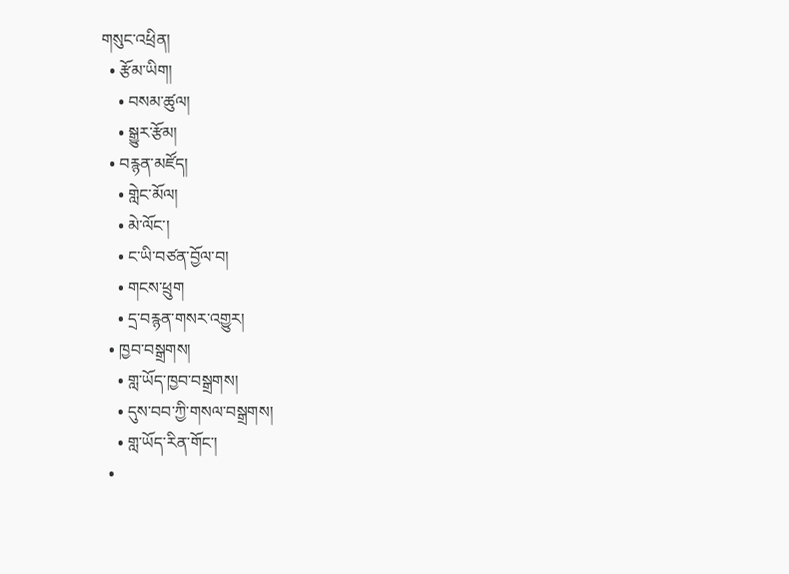གསུང་འཕྲིན།
  • རྩོམ་ཡིག།
    • བསམ་ཚུལ།
    • སྒྱུར་རྩོམ།
  • བརྙན་མཛོད།
    • གླེང་མོལ།
    • མེ་ལོང་།
    • ང་ཡི་བཙན་བྱོལ་བ།
    • གངས་ཕྲུག
    • དྲ་བརྙན་གསར་འགྱུར།
  • ཁྱབ་བསྒྲགས།
    • གླ་ཡོད་ཁྱབ་བསྒྲགས།
    • དུས་བབ་ཀྱི་གསལ་བསྒྲགས།
    • གླ་ཡོད་རིན་གོང་།
  •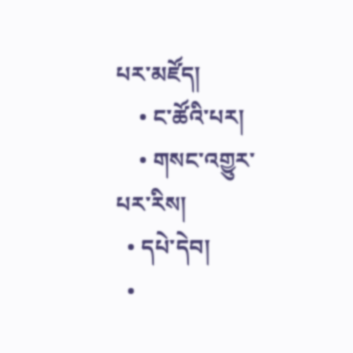པར་མཛོད།
    • ང་ཚོའི་པར།
    • གསང་འགྱུར་པར་རིས།
  • དཔེ་དེབ།
  •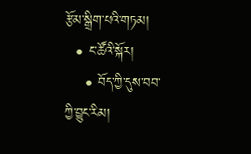རྩོམ་སྒྲིག་པའི་གཏམ།
  • ང་ཚོའི་སྐོར།
    • བོད་ཀྱི་དུས་བབ་ཀྱི་བྱུང་རིམ།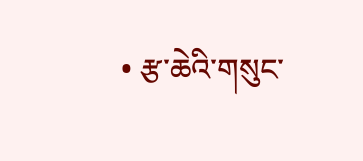• རྩ་ཆེའི་གསུང་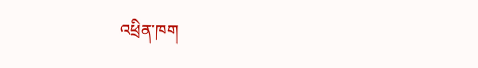འཕྲིན་ཁག